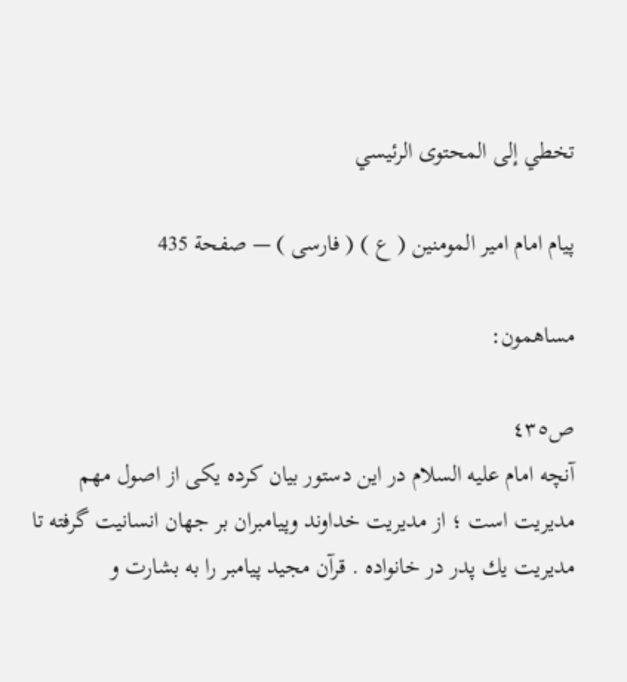تخطي إلى المحتوى الرئيسي

پيام امام امير المومنين ( ع ) ( فارسى ) — صفحة 435

مساهمون:

ص٤٣٥
آنچه امام عليه السلام در اين دستور بيان كرده يكى از اصول مهم مديريت است ؛ از مديريت خداوند وپيامبران بر جهان انسانيت گرفته تا مديريت يك پدر در خانواده . قرآن مجيد پيامبر را به بشارت و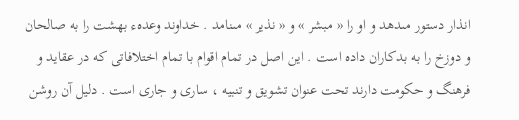انذار دستور مىدهد و او را « مبشر » و « نذير » مىنامد . خداوند وعدهء بهشت را به صالحان و دوزخ را به بدكاران داده است . اين اصل در تمام اقوام با تمام اختلافاتى كه در عقايد و فرهنگ و حكومت دارند تحت عنوان تشويق و تنبيه ، سارى و جارى است . دليل آن روشن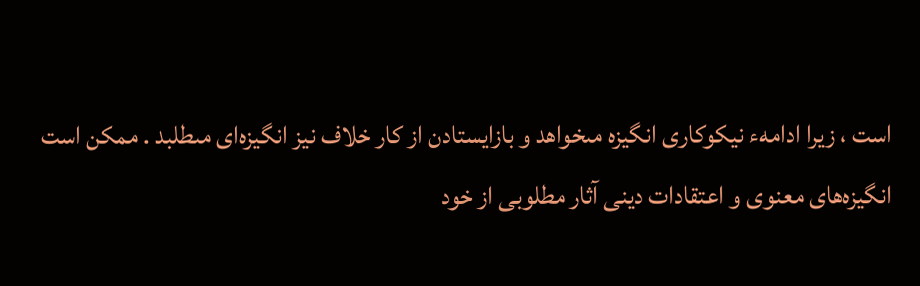است ، زيرا ادامهء نيكوكارى انگيزه مىخواهد و بازايستادن از كار خلاف نيز انگيزه‌اى مىطلبد . ممكن است انگيزه‌هاى معنوى و اعتقادات دينى آثار مطلوبى از خود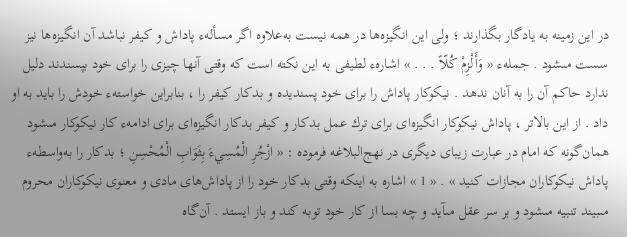در اين زمينه به يادگار بگذارند ؛ ولى اين انگيزه‌ها در همه نيست به‌علاوه اگر مسألهء پاداش و كيفر نباشد آن انگيزه‌ها نيز سست مىشود . جملهء « وَأَلْزِمْ كُلّاً . . . » اشارهء لطيفى به اين نكته است كه وقتى آنها چيزى را براى خود بپسندند دليل ندارد حاكم آن را به آنان ندهد . نيكوكار پاداش را براى خود پسنديده و بدكار كيفر را ، بنابراين خواستهء خودش را بايد به او داد . از اين بالاتر ، پاداش نيكوكار انگيزه‌اى براى ترك عمل بدكار و كيفر بدكار انگيزه‌اى براى ادامهء كار نيكوكار مىشود همان‌گونه كه امام در عبارت زيباى ديگرى در نهج‌البلاغه فرموده : « ازْجُرِ الْمُسِيءَ بِثَوَابِ الْمُحْسِنِ ؛ بدكار را به‌واسطهء پاداش نيكوكاران مجازات كنيد » . « 1 » اشاره به اينكه وقتى بدكار خود را از پاداش‌هاى مادى و معنوى نيكوكاران محروم مىبيند تنبيه مىشود و بر سر عقل مىآيد و چه بسا از كار خود توبه كند و باز ايستد . آن‌گاه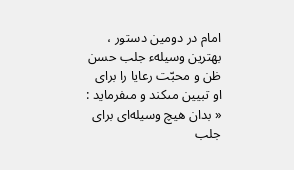امام در دومين دستور ، بهترين وسيلهء جلب حسن ظن و محبّت رعايا را براى او تبيين مىكند و مىفرمايد : « بدان هيچ وسيله‌اى براى جلب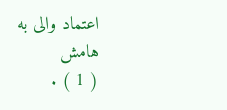اعتماد والى به
هامش
( 1 ) .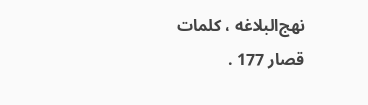نهج‌البلاغه ، كلمات قصار 177 .